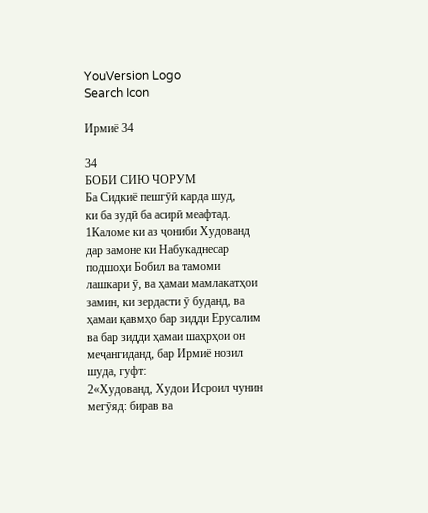YouVersion Logo
Search Icon

Ирмиё 34

34
БОБИ СИЮ ЧОРУМ
Ба Сидкиё пешгӯӣ карда шуд,
ки ба зудӣ ба асирӣ меафтад.
1Каломе ки аз ҷониби Худованд дар замоне ки Набукаднесар подшоҳи Бобил ва тамоми лашкари ӯ, ва ҳамаи мамлакатҳои замин, ки зердасти ӯ буданд, ва ҳамаи қавмҳо бар зидди Ерусалим ва бар зидди ҳамаи шаҳрҳои он меҷангиданд, бар Ирмиё нозил шуда, гуфт:
2«Худованд, Худои Исроил чунин мегӯяд: бирав ва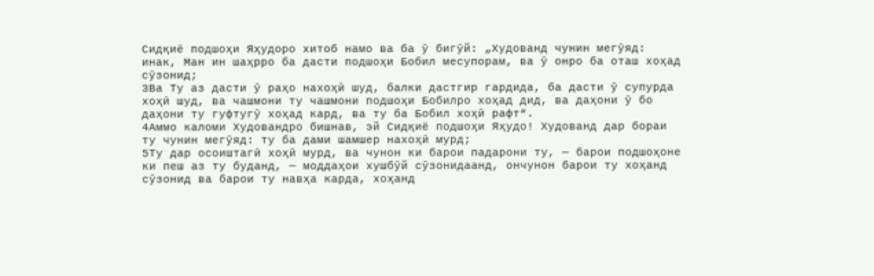Сидқиё подшоҳи Яҳудоро хитоб намо ва ба ӯ бигӯй: „Худованд чунин мегӯяд: инак, Ман ин шаҳрро ба дасти подшоҳи Бобил месупорам, ва ӯ онро ба оташ хоҳад сӯзонид;
3Ва Ту аз дасти ӯ раҳо нахоҳӣ шуд, балки дастгир гардида, ба дасти ӯ супурда хоҳӣ шуд, ва чашмони ту чашмони подшоҳи Бобилро хоҳад дид, ва даҳони ӯ бо даҳони ту гуфтугӯ хоҳад кард, ва ту ба Бобил хоҳӣ рафт“.
4Аммо каломи Худовандро бишнав, эй Сидқиё подшоҳи Яҳудо! Худованд дар бораи ту чунин мегӯяд: ту ба дами шамшер нахоҳӣ мурд;
5Ту дар осоиштагӣ хоҳӣ мурд, ва чунон ки барои падарони ту, — барои подшоҳоне ки пеш аз ту буданд, — моддаҳои хушбӯй сӯзонидаанд, ончунон барои ту хоҳанд сӯзонид ва барои ту навҳа карда, хоҳанд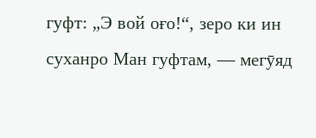гуфт: „Э вой оғо!“, зеро ки ин суханро Ман гуфтам, — мегӯяд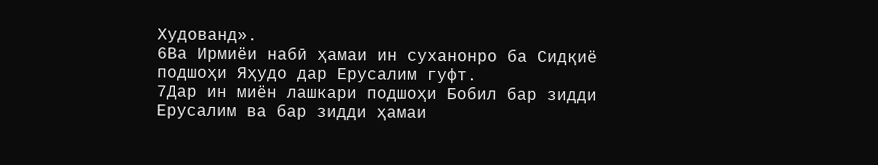Худованд».
6Ва Ирмиёи набӣ ҳамаи ин суханонро ба Сидқиё подшоҳи Яҳудо дар Ерусалим гуфт.
7Дар ин миён лашкари подшоҳи Бобил бар зидди Ерусалим ва бар зидди ҳамаи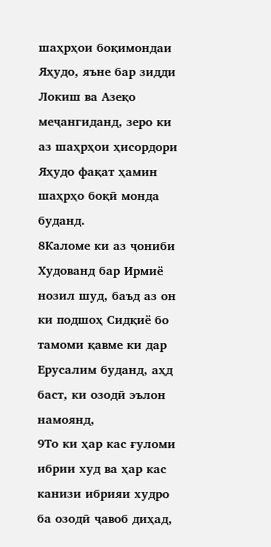шаҳрҳои боқимондаи Яҳудо, яъне бар зидди Локиш ва Азеқо меҷангиданд, зеро ки аз шаҳрҳои ҳисордори Яҳудо фақат ҳамин шаҳрҳо боқӣ монда буданд.
8Каломе ки аз ҷониби Худованд бар Ирмиё нозил шуд, баъд аз он ки подшоҳ Сидқиё бо тамоми қавме ки дар Ерусалим буданд, аҳд баст, ки озодӣ эълон намоянд,
9То ки ҳар кас ғуломи ибрии худ ва ҳар кас канизи ибрияи худро ба озодӣ ҷавоб диҳад,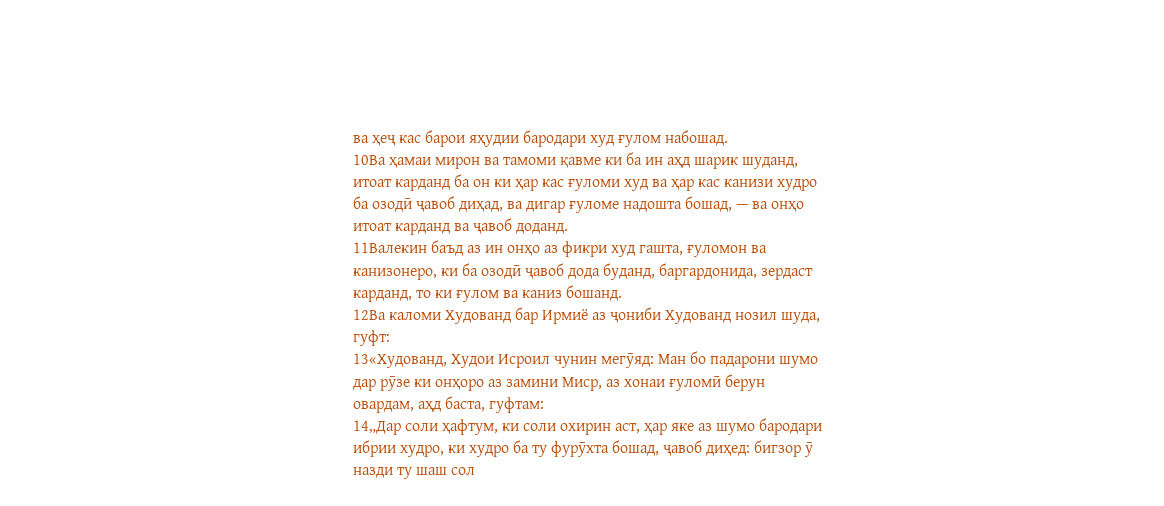ва ҳеҷ кас барои яҳудии бародари худ ғулом набошад.
10Ва ҳамаи мирон ва тамоми қавме ки ба ин аҳд шарик шуданд, итоат карданд ба он ки ҳар кас ғуломи худ ва ҳар кас канизи худро ба озодӣ ҷавоб диҳад, ва дигар ғуломе надошта бошад, — ва онҳо итоат карданд ва ҷавоб доданд.
11Валекин баъд аз ин онҳо аз фикри худ гашта, ғуломон ва канизонеро, ки ба озодӣ ҷавоб дода буданд, баргардонида, зердаст карданд, то ки ғулом ва каниз бошанд.
12Ва каломи Худованд бар Ирмиё аз ҷониби Худованд нозил шуда, гуфт:
13«Худованд, Худои Исроил чунин мегӯяд: Ман бо падарони шумо дар рӯзе ки онҳоро аз замини Миср, аз хонаи ғуломӣ берун овардам, аҳд баста, гуфтам:
14„Дар соли ҳафтум, ки соли охирин аст, ҳар яке аз шумо бародари ибрии худро, ки худро ба ту фурӯхта бошад, ҷавоб диҳед: бигзор ӯ назди ту шаш сол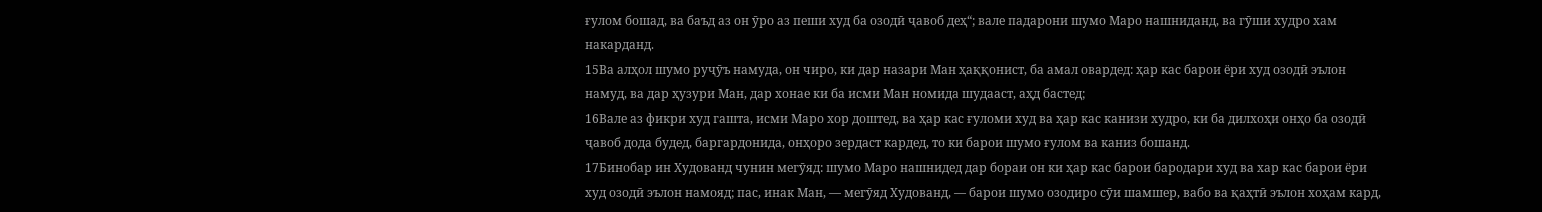ғулом бошад, ва баъд аз он ӯро аз пеши худ ба озодӣ ҷавоб деҳ“; вале падарони шумо Маро нашниданд, ва гӯши худро хам накарданд.
15Ва алҳол шумо руҷӯъ намуда, он чиро, ки дар назари Ман ҳаққонист, ба амал овардед: ҳар кас барои ёри худ озодӣ эълон намуд, ва дар ҳузури Ман, дар хонае ки ба исми Ман номида шудааст, аҳд бастед;
16Вале аз фикри худ гашта, исми Маро хор доштед, ва ҳар кас ғуломи худ ва ҳар кас канизи худро, ки ба дилхоҳи онҳо ба озодӣ ҷавоб дода будед, баргардонида, онҳоро зердаст кардед, то ки барои шумо ғулом ва каниз бошанд.
17Бинобар ин Худованд чунин мегӯяд: шумо Маро нашнидед дар бораи он ки ҳар кас барои бародари худ ва хар кас барои ёри худ озодӣ эълон намояд; пас, инак Ман, — мегӯяд Худованд, — барои шумо озодиро сӯи шамшер, вабо ва қаҳтӣ эълон хоҳам кард,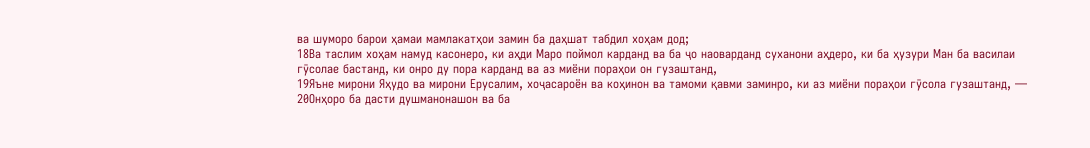ва шуморо барои ҳамаи мамлакатҳои замин ба даҳшат табдил хоҳам дод;
18Ва таслим хоҳам намуд касонеро, ки аҳди Маро поймол карданд ва ба ҷо наоварданд суханони аҳдеро, ки ба ҳузури Ман ба василаи гӯсолае бастанд, ки онро ду пора карданд ва аз миёни пораҳои он гузаштанд,
19Яъне мирони Яҳудо ва мирони Ерусалим, хоҷасароён ва коҳинон ва тамоми қавми заминро, ки аз миёни пораҳои гӯсола гузаштанд, —
20Онҳоро ба дасти душманонашон ва ба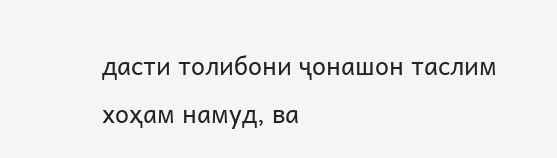дасти толибони ҷонашон таслим хоҳам намуд, ва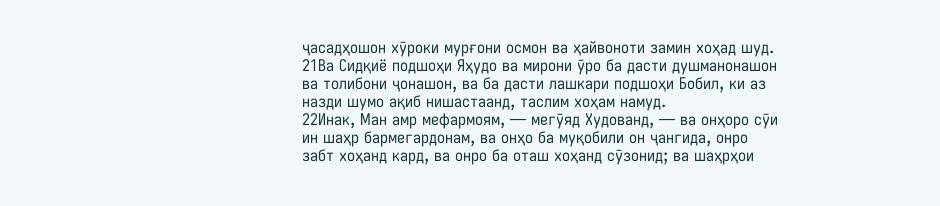ҷасадҳошон хӯроки мурғони осмон ва ҳайвоноти замин хоҳад шуд.
21Ва Сидқиё подшоҳи Яҳудо ва мирони ӯро ба дасти душманонашон ва толибони ҷонашон, ва ба дасти лашкари подшоҳи Бобил, ки аз назди шумо ақиб нишастаанд, таслим хоҳам намуд.
22Инак, Ман амр мефармоям, — мегӯяд Худованд, — ва онҳоро сӯи ин шаҳр бармегардонам, ва онҳо ба муқобили он ҷангида, онро забт хоҳанд кард, ва онро ба оташ хоҳанд сӯзонид; ва шаҳрҳои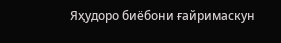Яҳудоро биёбони ғайримаскун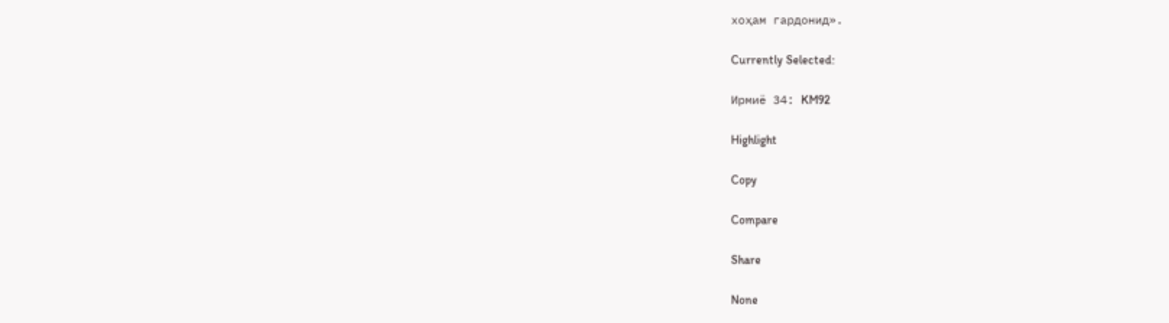хоҳам гардонид».

Currently Selected:

Ирмиё 34: KM92

Highlight

Copy

Compare

Share

None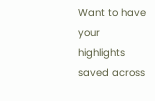Want to have your highlights saved across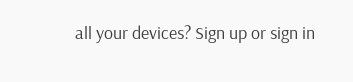all your devices? Sign up or sign in